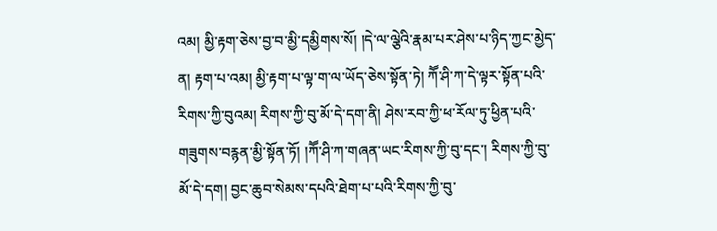འམ། མྱི་རྟག་ཅེས་བྱ་བ་མྱི་དམྱིགས་སོ། །དེ་ལ་ལྕེའི་རྣམ་པར་ཤེས་པ་ཉིད་ཀྱང་མྱེད་ན། རྟག་པ་འམ། མྱི་རྟག་པ་ལྟ་ག་ལ་ཡོད་ཅེས་སྟོན་ཏེ། ཀཽ་ཤི་ཀ་དེ་ལྟར་སྟོན་པའི་རིགས་ཀྱི་བུའམ། རིགས་ཀྱི་བུ་མོ་དེ་དག་ནི། ཤེས་རབ་ཀྱི་ཕ་རོལ་ཏུ་ཕྱིན་པའི་གཟུགས་བརྙན་མྱི་སྟོན་ཏོ། །ཀཽ་ཤི་ཀ་གཞན་ཡང་རིགས་ཀྱི་བུ་དང་། རིགས་ཀྱི་བུ་མོ་དེ་དག། བྱང་ཆུབ་སེམས་དཔའི་ཐེག་པ་པའི་རིགས་ཀྱི་བུ་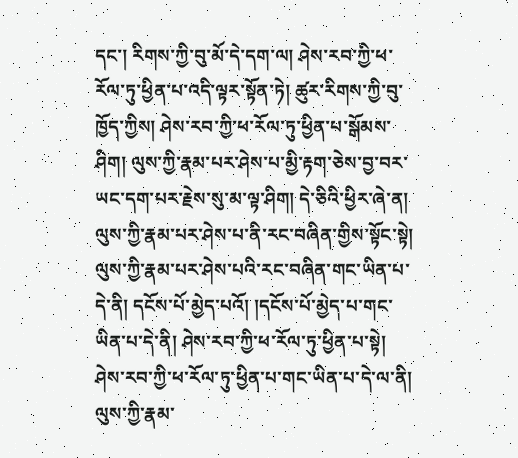དང་། རིགས་ཀྱི་བུ་མོ་དེ་དག་ལ། ཤེས་རབ་ཀྱི་ཕ་རོལ་ཏུ་ཕྱིན་པ་འདི་ལྟར་སྟོན་ཏེ། ཚུར་རིགས་ཀྱི་བུ་ཁྱོད་ཀྱིས། ཤེས་རབ་ཀྱི་ཕ་རོལ་ཏུ་ཕྱིན་པ་སྒོམས་ཤིག། ལུས་ཀྱི་རྣམ་པར་ཤེས་པ་མྱི་རྟག་ཅེས་བྱ་བར་ཡང་དག་པར་རྗེས་སུ་མ་ལྟ་ཤིག། དེ་ཅིའི་ཕྱིར་ཞེ་ན། ལུས་ཀྱི་རྣམ་པར་ཤེས་པ་ནི་རང་བཞིན་གྱིས་སྟོང་སྟེ། ལུས་ཀྱི་རྣམ་པར་ཤེས་པའི་རང་བཞིན་གང་ཡིན་པ་དེ་ནི། དངོས་པོ་མྱེད་པའོ། །དངོས་པོ་མྱེད་པ་གང་ཡིན་པ་དེ་ནི། ཤེས་རབ་ཀྱི་ཕ་རོལ་ཏུ་ཕྱིན་པ་སྟེ། ཤེས་རབ་ཀྱི་ཕ་རོལ་ཏུ་ཕྱིན་པ་གང་ཡིན་པ་དེ་ལ་ནི། ལུས་ཀྱི་རྣམ་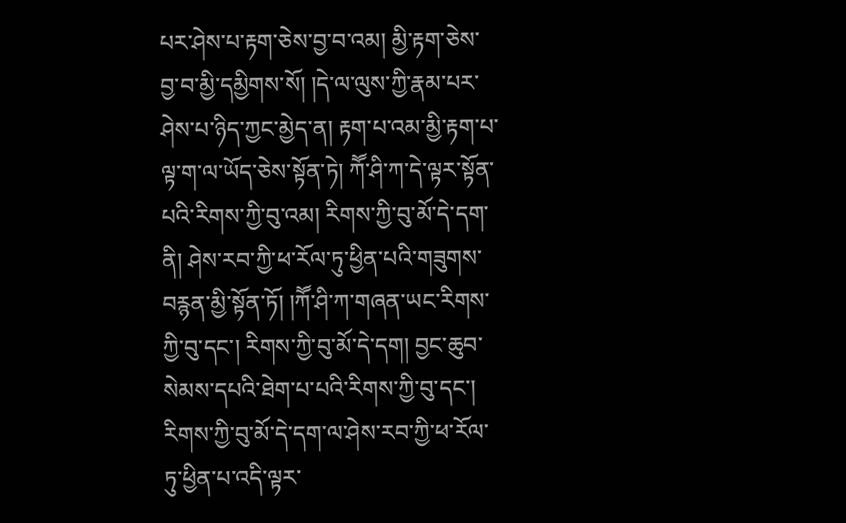པར་ཤེས་པ་རྟག་ཅེས་བྱ་བ་འམ། མྱི་རྟག་ཅེས་བྱ་བ་མྱི་དམྱིགས་སོ། །དེ་ལ་ལུས་ཀྱི་རྣམ་པར་ཤེས་པ་ཉིད་ཀྱང་མྱེད་ན། རྟག་པ་འམ་མྱི་རྟག་པ་ལྟ་ག་ལ་ཡོད་ཅེས་སྟོན་ཏེ། ཀཽ་ཤི་ཀ་དེ་ལྟར་སྟོན་པའི་རིགས་ཀྱི་བུ་འམ། རིགས་ཀྱི་བུ་མོ་དེ་དག་ནི། ཤེས་རབ་ཀྱི་ཕ་རོལ་ཏུ་ཕྱིན་པའི་གཟུགས་བརྙན་མྱི་སྟོན་ཏོ། །ཀཽ་ཤི་ཀ་གཞན་ཡང་རིགས་ཀྱི་བུ་དང་། རིགས་ཀྱི་བུ་མོ་དེ་དག། བྱང་ཆུབ་སེམས་དཔའི་ཐེག་པ་པའི་རིགས་ཀྱི་བུ་དང་། རིགས་ཀྱི་བུ་མོ་དེ་དག་ལ་ཤེས་རབ་ཀྱི་ཕ་རོལ་ཏུ་ཕྱིན་པ་འདི་ལྟར་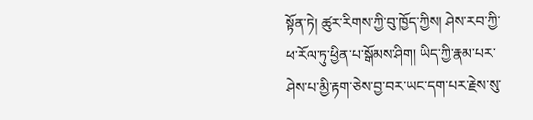སྟོན་ཏེ། ཚུར་རིགས་ཀྱི་བུ་ཁྱོད་ཀྱིས། ཤེས་རབ་ཀྱི་ཕ་རོལ་ཏུ་ཕྱིན་པ་སྒོམས་ཤིག། ཡིད་ཀྱི་རྣམ་པར་ཤེས་པ་མྱི་རྟག་ཅེས་བྱ་བར་ཡང་དག་པར་རྗེས་སུ་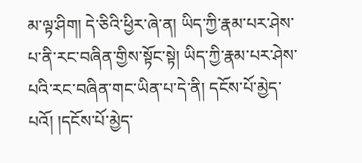མ་ལྟ་ཤིག། དེ་ཅིའི་ཕྱིར་ཞེ་ན། ཡིད་ཀྱི་རྣམ་པར་ཤེས་པ་ནི་རང་བཞིན་གྱིས་སྟོང་སྟེ། ཡིད་ཀྱི་རྣམ་པར་ཤེས་པའི་རང་བཞིན་གང་ཡིན་པ་དེ་ནི། དངོས་པོ་མྱེད་པའོ། །དངོས་པོ་མྱེད་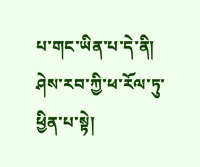པ་གང་ཡིན་པ་དེ་ནི། ཤེས་རབ་ཀྱི་ཕ་རོལ་ཏུ་ཕྱིན་པ་སྟེ།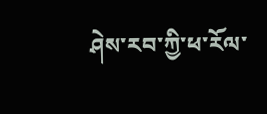ཤེས་རབ་ཀྱི་ཕ་རོལ་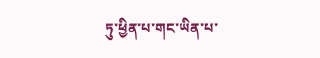ཏུ་ཕྱིན་པ་གང་ཡིན་པ་